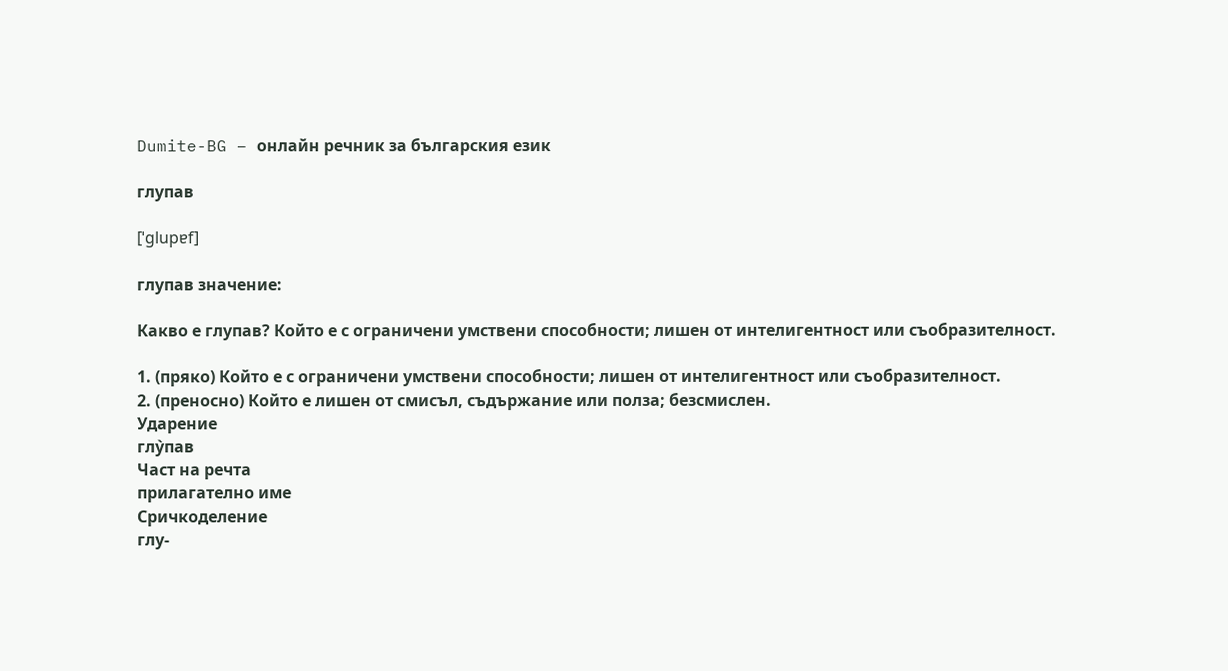Dumite-BG – онлайн речник за българския език

глупав

[ˈɡlupɐf]

глупав значение:

Какво е глупав? Който е с ограничени умствени способности; лишен от интелигентност или съобразителност.

1. (пряко) Който е с ограничени умствени способности; лишен от интелигентност или съобразителност.
2. (преносно) Който е лишен от смисъл, съдържание или полза; безсмислен.
Ударение
глу̀пав
Част на речта
прилагателно име
Сричкоделение
глу-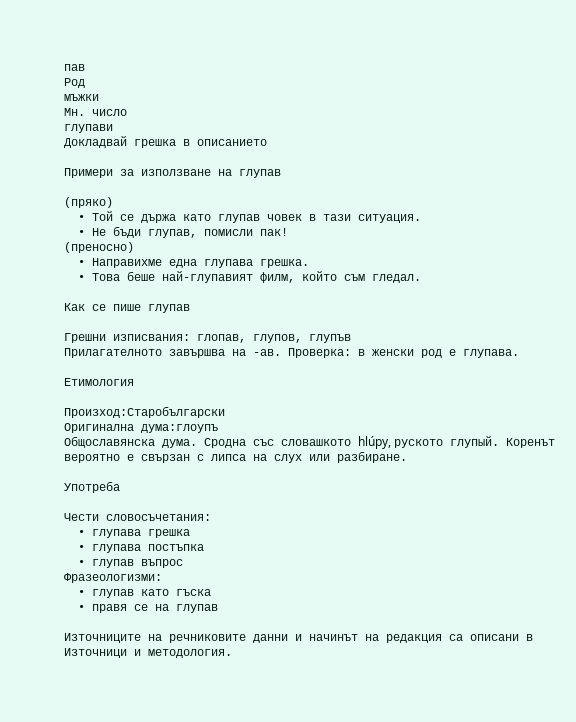пав
Род
мъжки
Мн. число
глупави
Докладвай грешка в описанието

Примери за използване на глупав

(пряко)
  • Той се държа като глупав човек в тази ситуация.
  • Не бъди глупав, помисли пак!
(преносно)
  • Направихме една глупава грешка.
  • Това беше най-глупавият филм, който съм гледал.

Как се пише глупав

Грешни изписвания: глопав, глупов, глупъв
Прилагателното завършва на -ав. Проверка: в женски род е глупава.

Етимология

Произход:Старобългарски
Оригинална дума:глоупъ
Общославянска дума. Сродна със словашкото hlúpy, руското глупый. Коренът вероятно е свързан с липса на слух или разбиране.

Употреба

Чести словосъчетания:
  • глупава грешка
  • глупава постъпка
  • глупав въпрос
Фразеологизми:
  • глупав като гъска
  • правя се на глупав

Източниците на речниковите данни и начинът на редакция са описани в Източници и методология.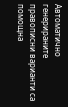Автоматично генерираните правописни варианти са помощна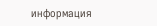информация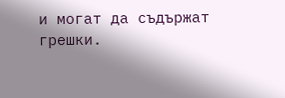и могат да съдържат грешки.